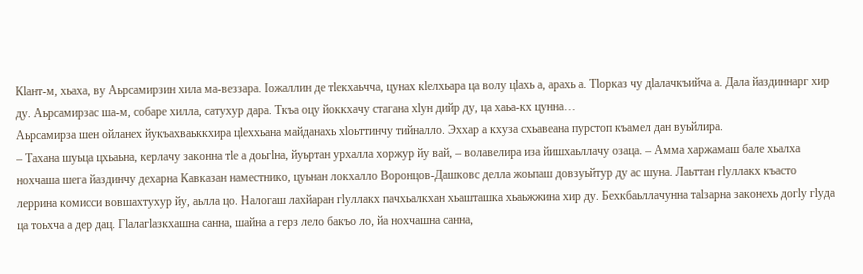Кӏант-м, хьаха, ву Аьрсамирзин хила ма-веззара. Ӏожаллин де тӏекхаьчча, цунах кӏелхьара ца волу цӏахь а, арахь а. Тӏорказ чу дӏалачкъийча а. Дала йаздиннарг хир ду. Аьрсамирзас ша-м, собаре хилла, сатухур дара. Ткъа оцу йоккхачу стагана хӏун дийр ду, ца хаьа-кх цунна…
Аьрсамирза шен ойланех йукъахваьккхира цӏеххьана майданахь хӏоьттинчу тийналло. Эххар а кхуза схьавеана пурстоп къамел дан вуьйлира.
– Тахана шуьца цхьаьна, керлачу законна тӏе а доьгӏна, йуьртан урхалла хоржур йу вай, – волавелира иза йишхаьллачу озаца. – Амма харжамаш бале хьалха нохчаша шега йаздинчу дехарна Кавказан наместнико, цуьнан локхалло Воронцов-Дашковс делла жоьпаш довзуьйтур ду ас шуна. Лаьттан гӏуллакх къасто леррина комисси вовшахтухур йу, аьлла цо. Налогаш лахйаран гӏуллакх пачхьалкхан хьашташка хьаьжжина хир ду. Бехкбаьллачунна таӏзарна законехь догӏу гӏуда ца тоьхча а дер дац. Гӏалагӏазкхашна санна, шайна а герз лело бакъо ло, йа нохчашна санна,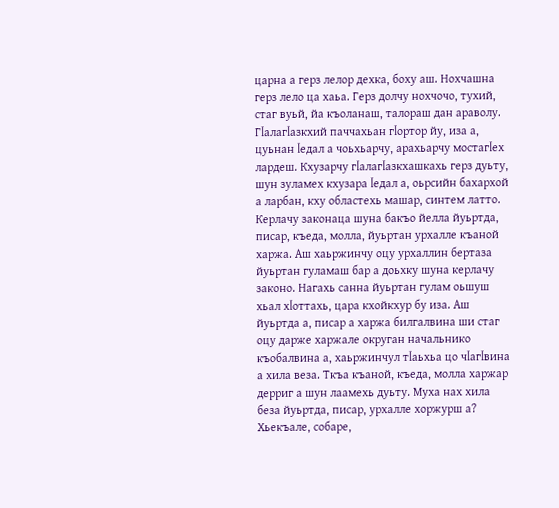царна а герз лелор дехка, боху аш. Нохчашна герз лело ца хаьа. Герз долчу нохчочо, тухий, стаг вуьй, йа къоланаш, талораш дан араволу. Гӏалагӏазкхий паччахьан гӏортор йу, иза а, цуьнан ӏедал а чоьхьарчу, арахьарчу мостагӏех лардеш. Кхузарчу гӏалагӏазкхашкахь герз дуьту, шун зуламех кхузара ӏедал а, оьрсийн бахархой а ларбан, кху областехь машар, синтем латто. Керлачу законаца шуна бакъо йелла йуьртда, писар, къеда, молла, йуьртан урхалле къаной харжа. Аш хаьржинчу оцу урхаллин бертаза йуьртан гуламаш бар а доьхку шуна керлачу законо. Нагахь санна йуьртан гулам оьшуш хьал хӏоттахь, цара кхойкхур бу иза. Аш йуьртда а, писар а харжа билгалвина ши стаг оцу дарже харжале округан начальнико къобалвина а, хаьржинчул тӏаьхьа цо чӏагӏвина а хила веза. Ткъа къаной, къеда, молла харжар дерриг а шун лаамехь дуьту. Муха нах хила беза йуьртда, писар, урхалле хоржурш а? Хьекъале, собаре,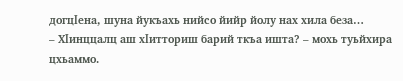догцӏена, шуна йукъахь нийсо йийр йолу нах хила беза…
– Хӏинццалц аш хӏитториш барий ткъа ишта? – мохь туьйхира цхьаммо.